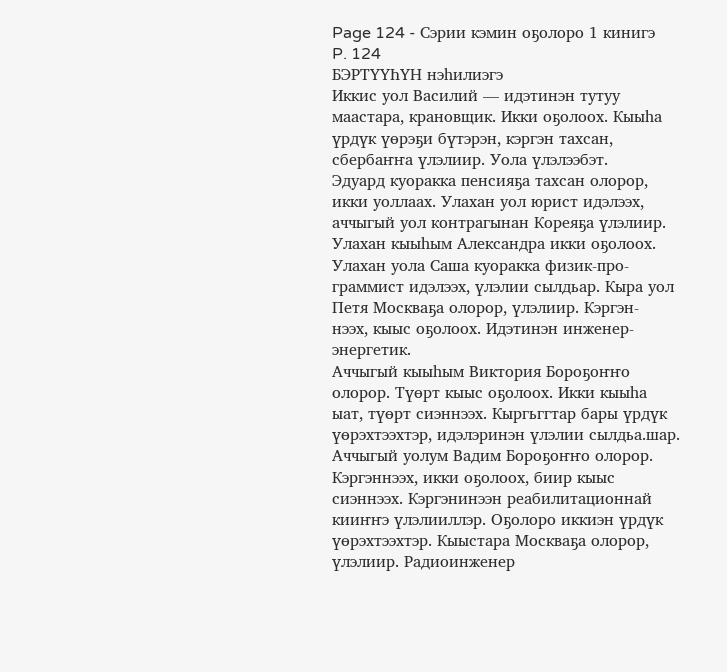Page 124 - Сэрии кэмин оҕолоро 1 кинигэ
P. 124
БЭРТҮҮҺҮН нэһилиэгэ
Иккис уол Василий — идэтинэн тутуу маастара, крановщик. Икки оҕолоох. Кыыһа
үрдүк үөрэҕи бүтэрэн, кэргэн тахсан, сбербаҥҥа үлэлиир. Уола үлэлээбэт.
Эдуард куоракка пенсияҕа тахсан олорор, икки уоллаах. Улахан уол юрист идэлээх,
аччыгый уол контрагынан Кореяҕа үлэлиир.
Улахан кыыһым Александра икки оҕолоох. Улахан уола Саша куоракка физик-про-
граммист идэлээх, үлэлии сылдьар. Кыра уол Петя Москваҕа олорор, үлэлиир. Кэргэн-
нээх, кыыс оҕолоох. Идэтинэн инженер-энергетик.
Аччыгый кыыһым Виктория Бороҕоҥҥо олорор. Түөрт кыыс оҕолоох. Икки кыыһа
ыат, түөрт сиэннээх. Кыргьггтар бары үрдүк үөрэхтээхтэр, идэлэринэн үлэлии сылдьа.шар.
Аччыгый уолум Вадим Бороҕоҥҥо олорор. Кэргэннээх, икки оҕолоох, биир кыыс
сиэннээх. Кэргэнинээн реабилитационнай кииҥҥэ үлэлииллэр. Оҕолоро иккиэн үрдүк
үөрэхтээхтэр. Кыыстара Москваҕа олорор, үлэлиир. Радиоинженер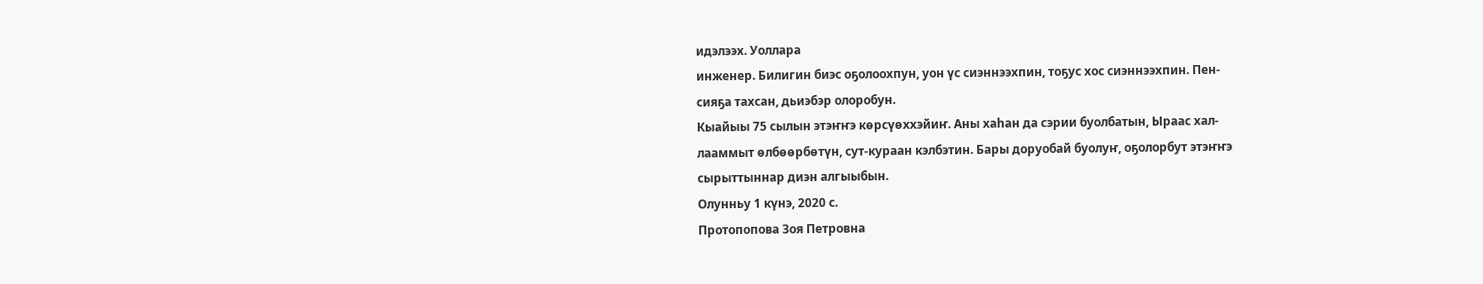идэлээх. Уоллара
инженер. Билигин биэс оҕолоохпун, уон үс сиэннээхпин, тоҕус хос сиэннээхпин. Пен-
сияҕа тахсан, дьиэбэр олоробун.
Кыайыы 75 сылын этэҥҥэ көрсүөххэйиҥ. Аны хаһан да сэрии буолбатын, Ыраас хал-
лааммыт өлбөөрбөтүн, сут-кураан кэлбэтин. Бары доруобай буолуҥ, оҕолорбут этэҥҥэ
сырыттыннар диэн алгыыбын.
Олунньу 1 күнэ, 2020 с.
Протопопова Зоя Петровна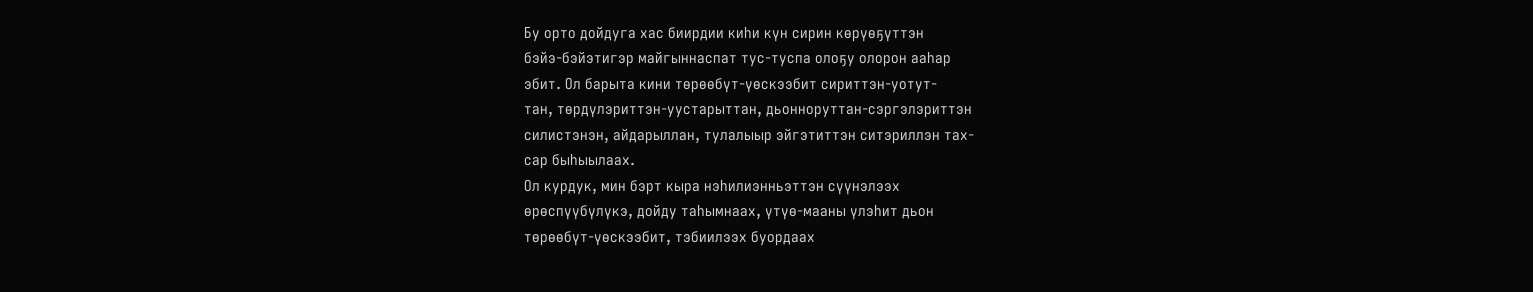Бу орто дойдуга хас биирдии киһи күн сирин көрүөҕүттэн
бэйэ-бэйэтигэр майгыннаспат тус-туспа олоҕу олорон ааһар
эбит. Ол барыта кини төрөөбүт-үөскээбит сириттэн-уотут-
тан, төрдүлэриттэн-уустарыттан, дьонноруттан-сэргэлэриттэн
силистэнэн, айдарыллан, тулалыыр эйгэтиттэн ситэриллэн тах-
сар быһыылаах.
Ол курдук, мин бэрт кыра нэһилиэнньэттэн сүүнэлээх
өрөспүүбүлүкэ, дойду таһымнаах, үтүө-мааны үлэһит дьон
төрөөбүт-үөскээбит, тэбиилээх буордаах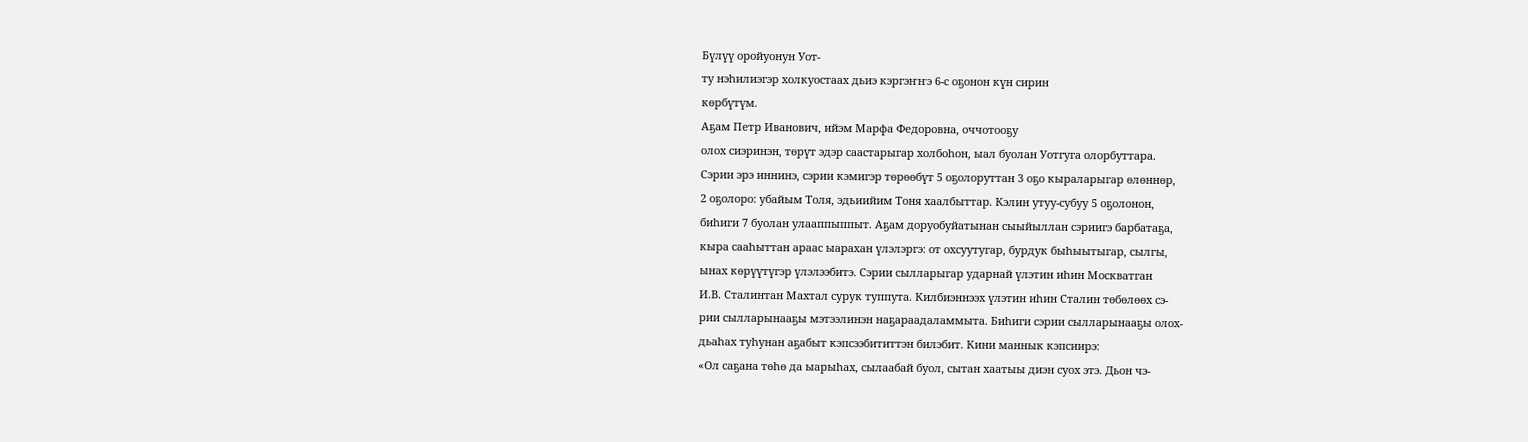Бүлүү оройуонун Уот-
ту нэһилиэгэр холкуостаах дьиэ кэргэҥҥэ 6-с оҕонон күн сирин
көрбүтүм.
Аҕам Петр Иванович, ийэм Марфа Федоровна, оччотооҕу
олох сиэринэн, төрүт эдэр саастарыгар холбоһон, ыал буолан Уотгуга олорбуттара.
Сэрии эрэ иннинэ, сэрии кэмигэр төрөөбүт 5 оҕолоруттан 3 оҕо кыраларыгар өлөннөр,
2 оҕолоро: убайым Толя, эдьиийим Тоня хаалбыттар. Кэлин утуу-субуу 5 оҕолонон,
биһиги 7 буолан улааппыппыт. Аҕам доруобуйатынан сыыйыллан сэриигэ барбатаҕа,
кыра сааһыттан араас ыарахан үлэлэргэ: от охсуутугар, бурдук быһыытыгар, сылгы,
ынах көрүүтүгэр үлэлээбитэ. Сэрии сылларыгар ударнай үлэтин иһин Москватган
И.В. Сталинтан Махтал сурук туппута. Килбиэннээх үлэтин иһин Сталин төбөлөөх сэ-
рии сылларынааҕы мэтээлинэн наҕараадаламмыта. Биһиги сэрии сылларынааҕы олох-
дьаһах туһунан аҕабыт кэпсээбититтэн билэбит. Кини маннык кэпсиирэ:
«Ол саҕана төһө да ыарыһах, сылаабай буол, сытан хаатыы диэн суох этэ. Дьон чэ-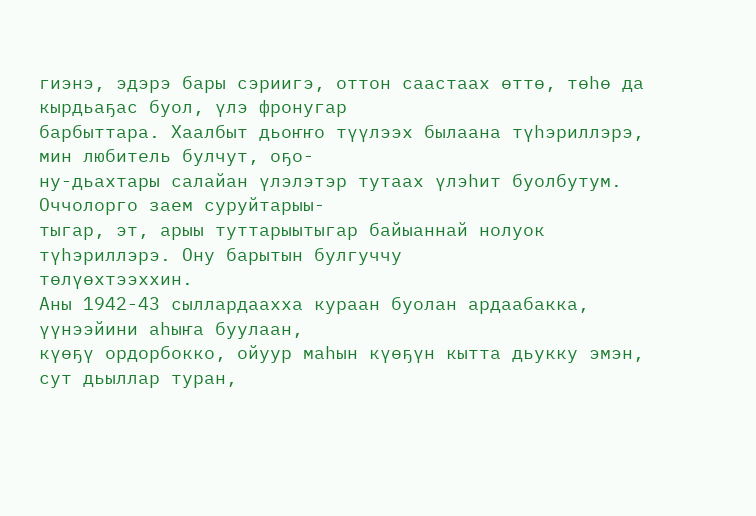гиэнэ, эдэрэ бары сэриигэ, оттон саастаах өттө, төһө да кырдьаҕас буол, үлэ фронугар
барбыттара. Хаалбыт дьоҥҥо түүлээх былаана түһэриллэрэ, мин любитель булчут, оҕо-
ну-дьахтары салайан үлэлэтэр тутаах үлэһит буолбутум. Оччолорго заем суруйтарыы-
тыгар, эт, арыы туттарыытыгар байыаннай нолуок түһэриллэрэ. Ону барытын булгуччу
төлүөхтээххин.
Аны 1942-43 сыллардаахха кураан буолан ардаабакка, үүнээйини аһыҥа буулаан,
күөҕү ордорбокко, ойуур маһын күөҕүн кытта дьукку эмэн, сут дьыллар туран,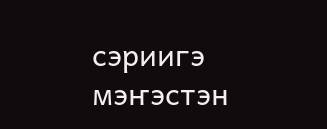сэриигэ
мэҥэстэн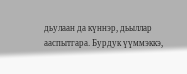дьулаан да күннэр, дьыллар ааспытгара. Бурдук үүммэккэ,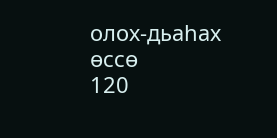олох-дьаһах өссө
120